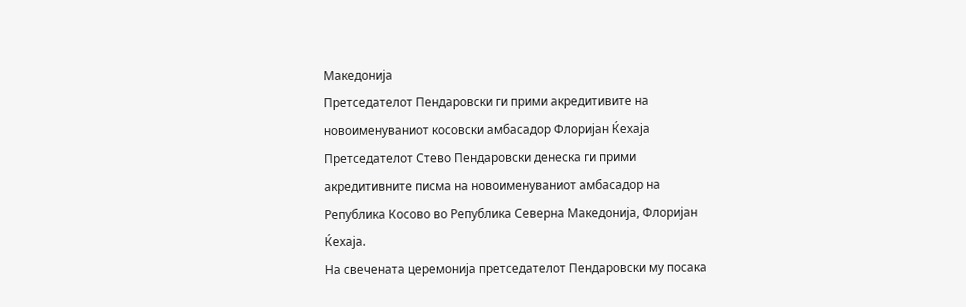Македонија
Претседателот Пендаровски ги прими акредитивите на новоименуваниот косовски амбасадор Флоријан Ќехаја
Претседателот Стево Пендаровски денеска ги прими акредитивните писма на новоименуваниот амбасадор на Република Косово во Република Северна Македонија, Флоријан Ќехаја.
На свечената церемонија претседателот Пендаровски му посака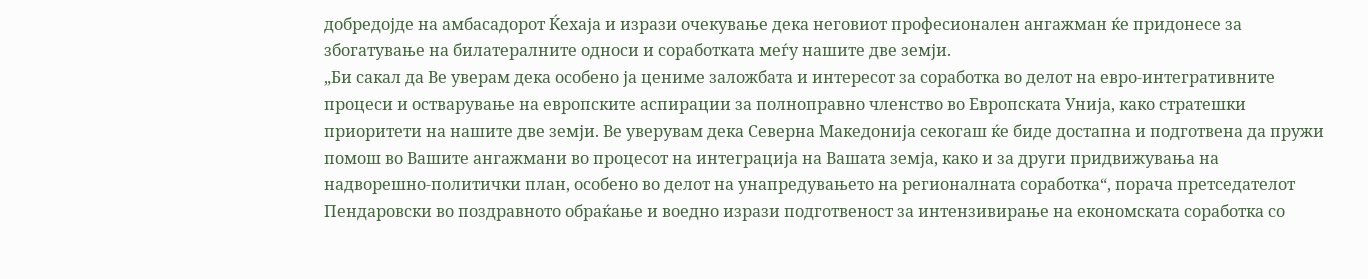добредојде на амбасадорот Ќехаја и изрази очекување дека неговиот професионален ангажман ќе придонесе за збогатување на билатералните односи и соработката меѓу нашите две земји.
„Би сакал да Ве уверам дека особено ја цениме заложбата и интересот за соработка во делот на евро-интегративните процеси и остварување на европските аспирации за полноправно членство во Европската Унија, како стратешки приоритети на нашите две земји. Ве уверувам дека Северна Македонија секогаш ќе биде достапна и подготвена да пружи помош во Вашите ангажмани во процесот на интеграција на Вашата земја, како и за други придвижувања на надворешно-политички план, особено во делот на унапредувањето на регионалната соработка“, порача претседателот Пендаровски во поздравното обраќање и воедно изрази подготвеност за интензивирање на економската соработка со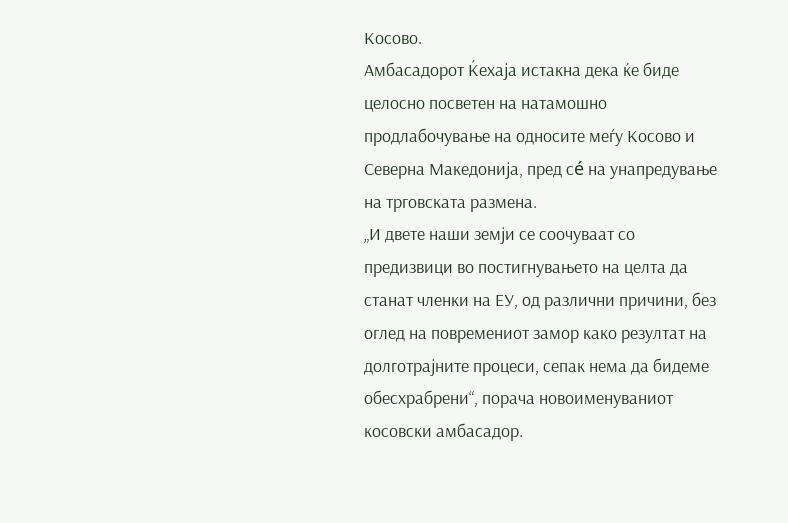Косово.
Амбасадорот Ќехаја истакна дека ќе биде целосно посветен на натамошно продлабочување на односите меѓу Косово и Северна Македонија, пред сé на унапредување на трговската размена.
„И двете наши земји се соочуваат со предизвици во постигнувањето на целта да станат членки на ЕУ, од различни причини, без оглед на повремениот замор како резултат на долготрајните процеси, сепак нема да бидеме обесхрабрени“, порача новоименуваниот косовски амбасадор.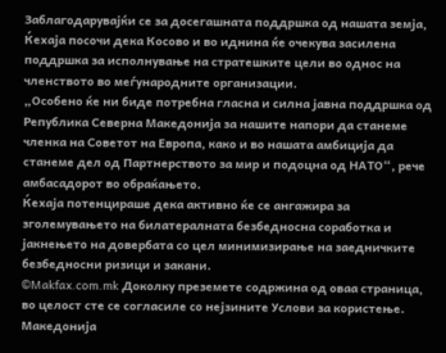Заблагодарувајќи се за досегашната поддршка од нашата земја, Ќехаја посочи дека Косово и во иднина ќе очекува засилена поддршка за исполнување на стратешките цели во однос на членството во меѓународните организации.
„Особено ќе ни биде потребна гласна и силна јавна поддршка од Република Северна Македонија за нашите напори да станеме членка на Советот на Европа, како и во нашата амбиција да станеме дел од Партнерството за мир и подоцна од НАТО“, рече амбасадорот во обраќањето.
Ќехаја потенцираше дека активно ќе се ангажира за зголемувањето на билатералната безбедносна соработка и јакнењето на довербата со цел минимизирање на заедничките безбедносни ризици и закани.
©Makfax.com.mk Доколку преземете содржина од оваа страница, во целост сте се согласиле со нејзините Услови за користење.
Македонија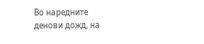Во наредните денови дожд, на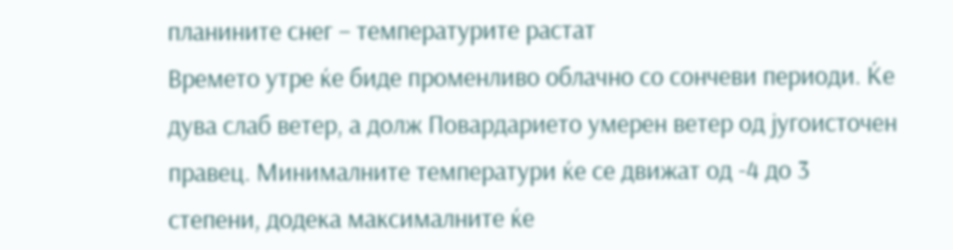планините снег – температурите растат
Времето утре ќе биде променливо облачно со сончеви периоди. Ќе дува слаб ветер, а долж Повардарието умерен ветер од југоисточен правец. Минималните температури ќе се движат од -4 до 3 степени, додека максималните ќе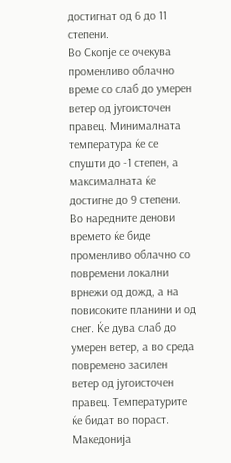достигнат од 6 до 11 степени.
Во Скопје се очекува променливо облачно време со слаб до умерен ветер од југоисточен правец. Минималната температура ќе се спушти до -1 степен, а максималната ќе достигне до 9 степени.
Во наредните денови времето ќе биде променливо облачно со повремени локални врнежи од дожд, а на повисоките планини и од снег. Ќе дува слаб до умерен ветер, а во среда повремено засилен ветер од југоисточен правец. Температурите ќе бидат во пораст.
Македонија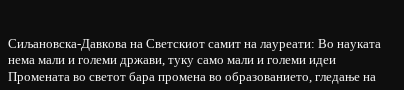Сиљановска-Давкова на Светскиот самит на лауреати: Во науката нема мали и големи држави, туку само мали и големи идеи
Промената во светот бара промена во образованието, гледање на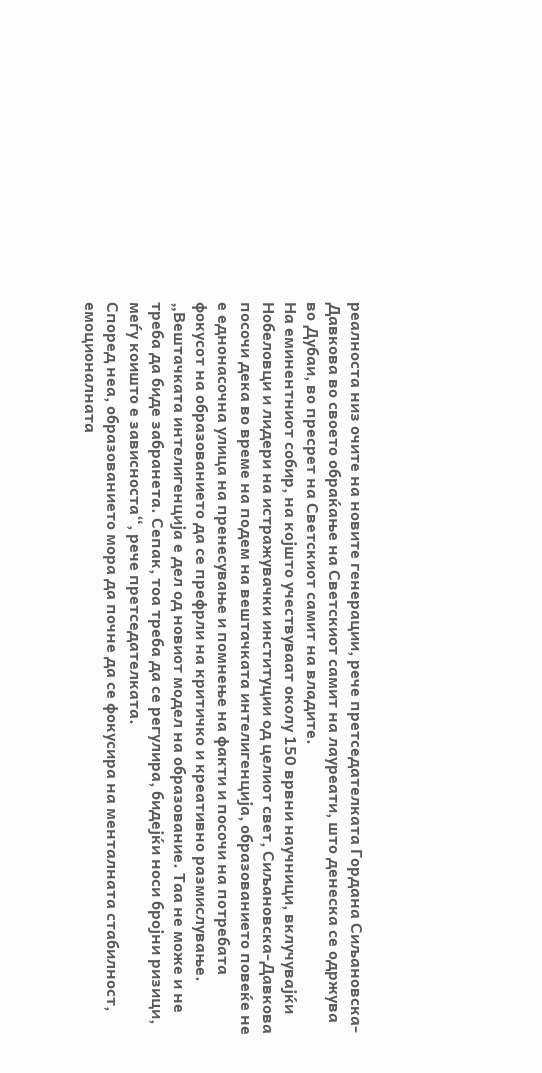реалноста низ очите на новите генерации, рече претседателката Гордана Сиљановска-Давкова во своето обраќање на Светскиот самит на лауреати, што денеска се одржува во Дубаи, во пресрет на Светскиот самит на владите.
На еминентниот собир, на којшто учествуваат околу 150 врвни научници, вклучувајќи Нобеловци и лидери на истражувачки институции од целиот свет, Сиљановска-Давкова посочи дека во време на подем на вештачката интелигенција, образованието повеќе не е еднонасочна улица на пренесување и помнење на факти и посочи на потребата фокусот на образованието да се префрли на критичко и креативно размислување.
„Вештачката интелигенција е дел од новиот модел на образование. Таа не може и не треба да биде забранета. Сепак, тоа треба да се регулира, бидејќи носи бројни ризици, меѓу коишто е зависноста“, рече претседателката.
Според неа, образованието мора да почне да се фокусира на менталната стабилност, емоционалната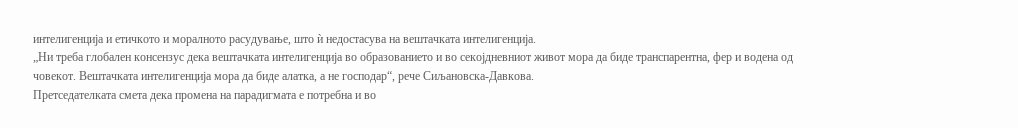интелигенција и етичкото и моралното расудување, што ѝ недостасува на вештачката интелигенција.
„Ни треба глобален консензус дека вештачката интелигенција во образованието и во секојдневниот живот мора да биде транспарентна, фер и водена од човекот. Вештачката интелигенција мора да биде алатка, а не господар“, рече Сиљановска-Давкова.
Претседателката смета дека промена на парадигмата е потребна и во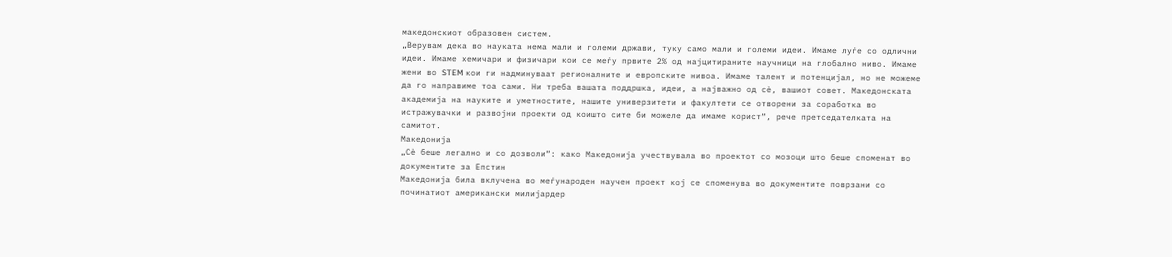македонскиот образовен систем.
„Верувам дека во науката нема мали и големи држави, туку само мали и големи идеи. Имаме луѓе со одлични идеи. Имаме хемичари и физичари кои се меѓу првите 2% од најцитираните научници на глобално ниво. Имаме жени во STEM кои ги надминуваат регионалните и европските нивоа. Имаме талент и потенцијал, но не можеме да го направиме тоа сами. Ни треба вашата поддршка, идеи, а најважно од сè, вашиот совет. Македонската академија на науките и уметностите, нашите универзитети и факултети се отворени за соработка во истражувачки и развојни проекти од коишто сите би можеле да имаме корист“, рече претседателката на самитот.
Македонија
„Сè беше легално и со дозволи“: како Македонија учествувала во проектот со мозоци што беше споменат во документите за Епстин
Македонија била вклучена во меѓународен научен проект кој се споменува во документите поврзани со починатиот американски милијардер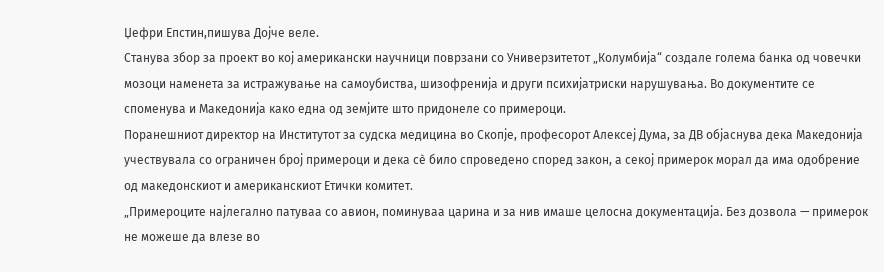Џефри Епстин,пишува Дојче веле.
Станува збор за проект во кој американски научници поврзани со Универзитетот „Колумбија“ создале голема банка од човечки мозоци наменета за истражување на самоубиства, шизофренија и други психијатриски нарушувања. Во документите се споменува и Македонија како една од земјите што придонеле со примероци.
Поранешниот директор на Институтот за судска медицина во Скопје, професорот Алексеј Дума, за ДВ објаснува дека Македонија учествувала со ограничен број примероци и дека сè било спроведено според закон, а секој примерок морал да има одобрение од македонскиот и американскиот Етички комитет.
„Примероците најлегално патуваа со авион, поминуваа царина и за нив имаше целосна документација. Без дозвола — примерок не можеше да влезе во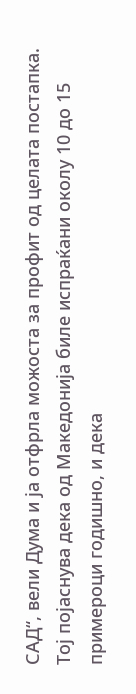САД“, вели Дума и ја отфрла можоста за профит од целата постапка.
Тој појаснува дека од Македонија биле испраќани околу 10 до 15 примероци годишно, и дека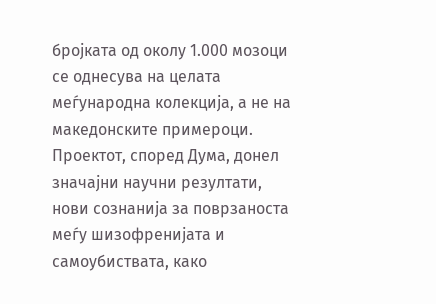бројката од околу 1.000 мозоци се однесува на целата меѓународна колекција, а не на македонските примероци.
Проектот, според Дума, донел значајни научни резултати, нови сознанија за поврзаноста меѓу шизофренијата и самоубиствата, како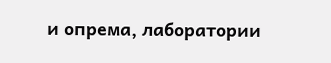и опрема, лаборатории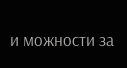и можности за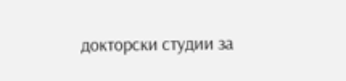докторски студии за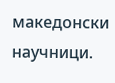македонски научници.